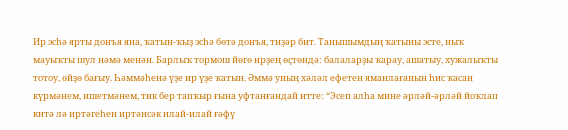Ир эсһә ярты донъя яна, ҡатын-ҡыҙ эсһә бөтә донъя, тиҙәр бит. Танышымдың ҡатыны эсте, ныҡ мауыҡты шул нәмә менән. Барлыҡ тормош йөгө ирҙең өҫтөндә: балаларҙы ҡарау, ашатыу, хужалыҡты тотоу, өйҙө бағыу. Һәммәһенә үҙе ир үҙе ҡатын. Әммә уның хәләл ефетен яманлағанын һис ҡасан күрмәнем, ишетмәнем, тик бер тапҡыр ғына уфтанғандай итте: “Эсеп алһа мине әрләй-әрләй йоҡлап китә лә иртәгеһен иртәнсәк илай-илай ғәфү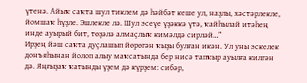үтенә. Айыҡ саҡта шул тиклем дә һәйбәт кеше ул, наҙлы, хәстәрлекле, йомшаҡ һүҙле. Эшлекле лә. Шул эсеүе үҙәккә үтә, ҡайһылай итәһең инде ауырый бит, төҙәлә алмаҫлыҡ кимәлдә сирләй…”
Ирҙең йәш саҡта дуҫлашып йөрөгән ҡыҙы булған икән. Ул уны эскелек донъяһынан йолоп алыу маҡсатында бер нисә тапҡыр ауылға килгән дә. Яңғыҙаҡ ҡатынды үҙем дә күрҙем: сибәр,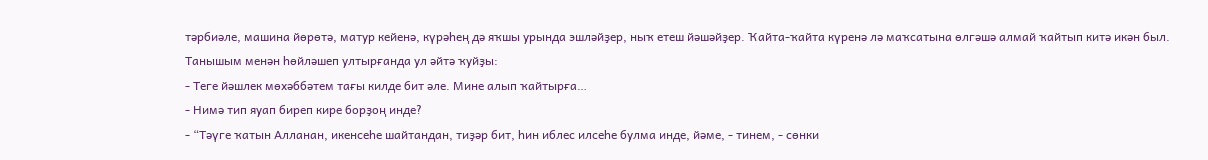тәрбиәле, машина йөрөтә, матур кейенә, күрәһең дә яҡшы урында эшләйҙер, ныҡ етеш йәшәйҙер. Ҡайта-ҡайта күренә лә маҡсатына өлгәшә алмай ҡайтып китә икән был.
Танышым менән һөйләшеп ултырғанда ул әйтә ҡуйҙы:
- Теге йәшлек мөхәббәтем тағы килде бит әле. Мине алып ҡайтырға…
- Нимә тип яуап биреп кире борҙоң инде?
- “Тәүге ҡатын Алланан, икенсеһе шайтандан, тиҙәр бит, һин иблес илсеһе булма инде, йәме, - тинем, - сөнки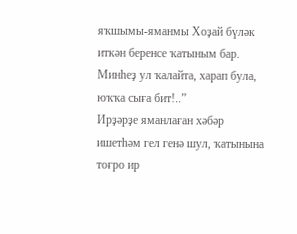яҡшымы-яманмы Хоҙай бүләк иткән беренсе ҡатыным бар. Минһеҙ ул ҡалайта, харап була, юҡҡа сыға бит!..”
Ирҙәрҙе яманлаған хәбәр ишетһәм гел генә шул, ҡатынына тоғро ир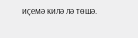иҫемә килә лә төшә.